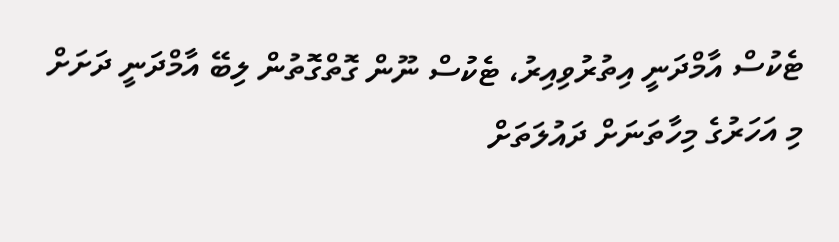ޓެކުސް އާމްދަނީ އިތުރުވިއިރު، ޓެކުސް ނޫން ގޮތްގޮތުން ލިބޭ އާމްދަނީ ދަށަށް
މި އަހަރުގެ މިހާތަނަށް ދައުލަތަށް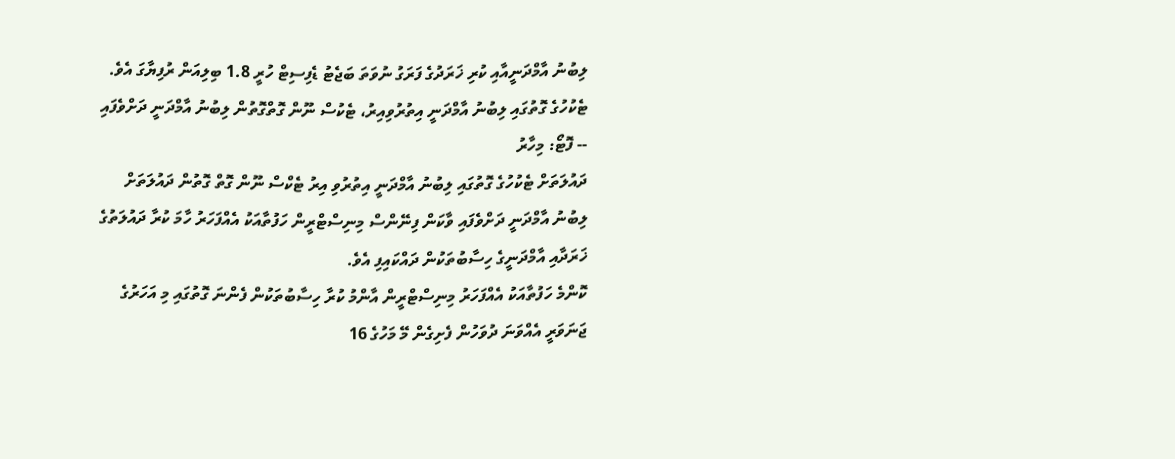ލިބުނު އާމްދަނީއާއި ކުރި ޚަރަދުގެ ފަރަގު ނުވަތަ ބަޖެޓު ޑެފިސިޓް ހުރީ 1.8 ބިލިއަން ރުފިޔާގަ އެވެ.
ޓެކުހުގެ ގޮތުގައި ލިބުނު އާމްދަނީ އިތުރުވިއިރު، ޓެކުސް ނޫން ގޮތްގޮތުން ލިބުނު އާމްދަނީ ދަށްވެފައި -- ފޮޓޯ: މިހާރު
ދައުލަތަށް ޓެކުހުގެ ގޮތުގައި ލިބުނު އާމްދަނީ އިތުރުވި އިރު ޓެކްސް ނޫން ގޮތް ގޮތުން ދައުލަތަށް ލިބުނު އާމްދަނީ ދަށްވެފައި ވާކަން ފިނޭންސް މިނިސްޓްރީން ހަފުތާއަކު އެއްފަހަރު ހާމަ ކުރާ ދައުލަތުގެ ޚަރަދާއި އާމްދަނީގެ ހިސާބުތަކުން ދައްކައިފި އެވެ.
ކޮންމެ ހަފުތާއަކު އެއްފަހަރު މިނިސްޓްރީން އާންމު ކުރާ ހިސާބުތަކުން ފެންނަ ގޮތުގައި މި އަހަރުގެ ޖަނަވަރީ އެއްވަނަ ދުވަހުން ފެށިގެން މޭ މަހުގެ 16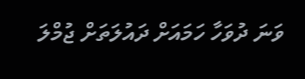ވަނަ ދުވަހާ ހަމައަށް ދައުލަތަށް ޖުމްލަ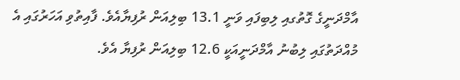އާމްދަނީގެ ގޮތުގއި ލިބިފައި ވަނީ 13.1 ބިލިއަން ރުފިޔާއެވެ. ފާއިތުވި އަހަރުގައި އެ މުއްދަތުގައި ލިބުނު އާމްދަނީއަކީ 12.6 ބިލިއަން ރުފިޔާ އެވެ.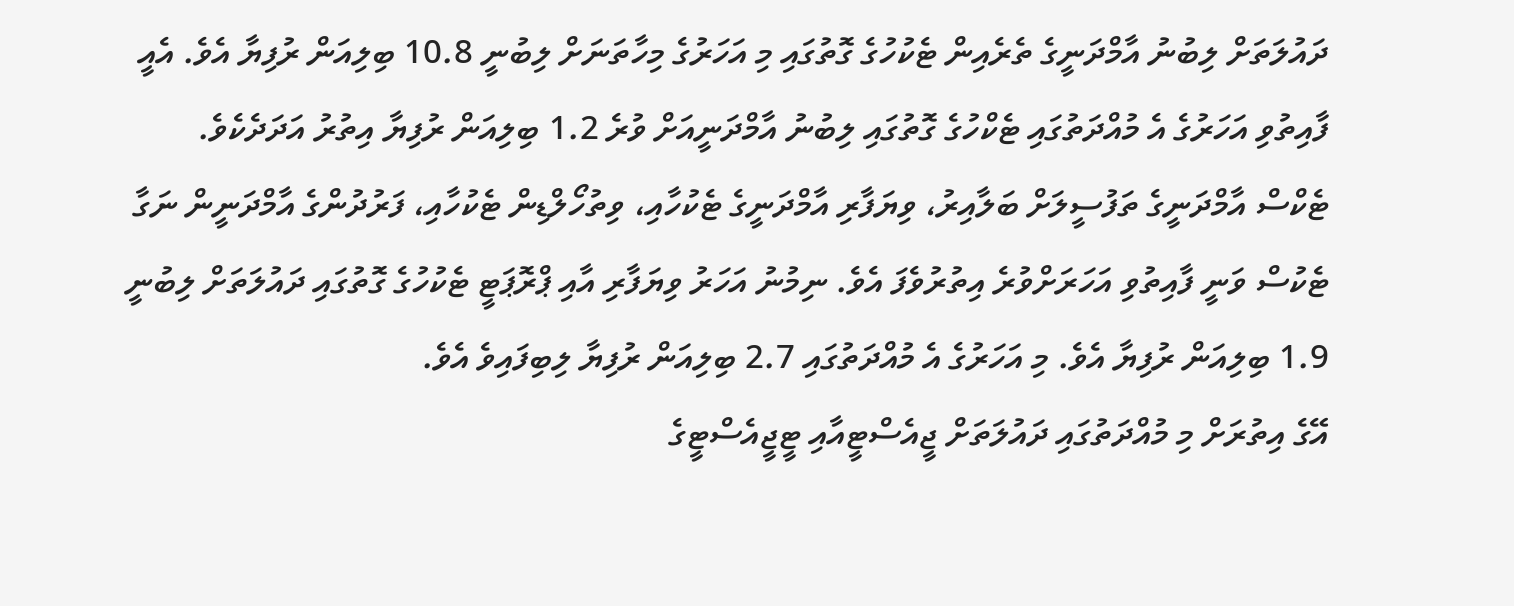ދައުލަތަށް ލިބުނު އާމްދަނީގެ ތެރެއިން ޓެކުހުގެ ގޮތުގައި މި އަހަރުގެ މިހާތަނަށް ލިބުނީ 10.8 ބިލިއަން ރުފިޔާ އެވެ. އެއީ ފާއިތުވި އަހަރުގެ އެ މުއްދަތުގައި ޓެކްހުގެ ގޮތުގައި ލިބުނު އާމްދަނީއަށް ވުރެ 1.2 ބިލިއަން ރުފިޔާ އިތުރު އަދަދެކެވެ.
ޓެކްސް އާމްދަނީގެ ތަފުސީލަށް ބަލާއިރު، ވިޔަފާރި އާމްދަނީގެ ޓެކުހާއި، ވިތުހޯލްޑިން ޓެކުހާއި، ފަރުދުންގެ އާމްދަނީން ނަގާ ޓެކުސް ވަނީ ފާއިތުވި އަހަރަށްވުރެ އިތުރުވެފަ އެވެ. ނިމުނު އަހަރު ވިޔަފާރި އާއި ޕްރޮޕަޓީ ޓެކުހުގެ ގޮތުގައި ދައުލަތަށް ލިބުނީ 1.9 ބިލިއަން ރުފިޔާ އެވެ. މި އަހަރުގެ އެ މުއްދަތުގައި 2.7 ބިލިއަން ރުފިޔާ ލިބިފައިވެ އެވެ.
އޭގެ އިތުރަށް މި މުއްދަތުގައި ދައުލަތަށް ޖީއެސްޓީއާއި ޓީޖީއެސްޓީގެ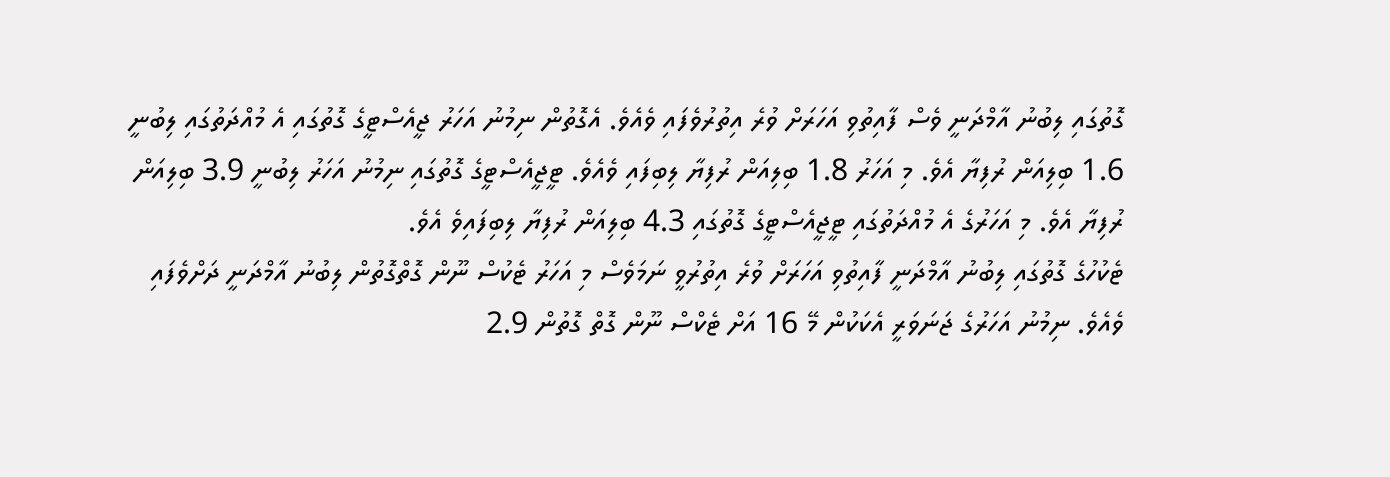ގޮތުގައި ލިބުނު އާމްދަނީ ވެސް ފާއިތުވި އަހަރަށް ވުރެ އިތުރުވެފައި ވެއެވެ. އެގޮތުން ނިމުނު އަހަރު ޖީއެސްޓީގެ ގޮތުގައި އެ މުއްދަތުގައި ލިބުނީ 1.6 ބިލިއަން ރުފިޔާ އެވެ. މި އަހަރު 1.8 ބިލިއަން ރުފިޔާ ލިބިފައި ވެއެވެ. ޓީޖީއެސްޓީގެ ގޮތުގައި ނިމުނު އަހަރު ލިބުނީ 3.9 ބިލިއަން ރުފިޔާ އެވެ. މި އަހަރުގެ އެ މުއްދަތުގައި ޓީޖީއެސްޓީގެ ގޮތުގައި 4.3 ބިލިއަން ރުފިޔާ ލިބިފައިވެ އެވެ.
ޓެކުހުގެ ގޮތުގައި ލިބުނު އާމްދަނީ ފާއިތުވި އަހަރަށް ވުރެ އިތުރުވީ ނަމަވެސް މި އަހަރު ޓެކުސް ނޫން ގޮތްގޮތުން ލިބުނު އާމްދަނީ ދަށްވެފައި ވެއެވެ. ނިމުނު އަހަރުގެ ޖަނަވަރީ އެކަކުން މޭ 16 އަށް ޓެކްސް ނޫން ގޮތް ގޮތުން 2.9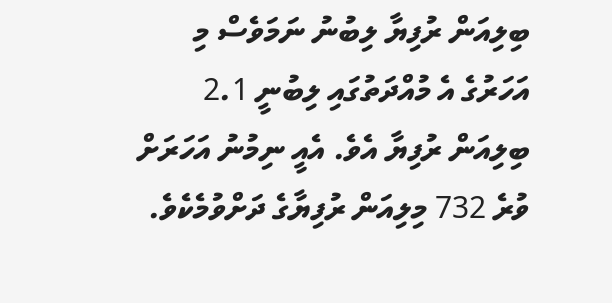ބިލިއަން ރުފިޔާ ލިބުނު ނަމަވެސް މި އަހަރުގެ އެ މުއްދަތުގައި ލިބުނީ 2.1 ބިލިއަން ރުފިޔާ އެވެ. އެއީ ނިމުނު އަހަރަށް ވުރެ 732 މިލިއަން ރުފިޔާގެ ދަށްވުމެކެވެ.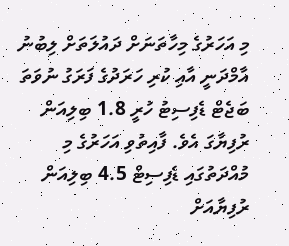މި އަހަރުގެ މިހާތަނަށް ދައުލަތަށް ލިބުނު އާމްދަނީ އާއި ކުރި ހަރަދުގެ ފަރަގު ނުވަތަ ބަޖެޓް ޑެފިސިޓު ހުރީ 1.8 ބިލިއަން ރުފިޔާގަ އެވެ. ފާއިތުވި އަހަރުގެ މި މުއްދަތުގައި ޑެފިސިޓް 4.5 ބިލިއަން ރުފިޔާއަށް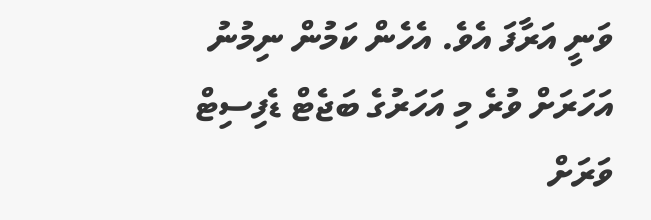ވަނީ އަރާފަ އެވެ. އެހެން ކަމުން ނިމުނު އަހަރަށް ވުރެ މި އަހަރުގެ ބަޖެޓް ޑެފިސިޓް ވަރަށް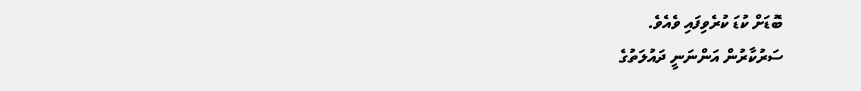ބޮޑަށް ކުޑަ ކުރެވިފައި ވެއެވެ.
ސަރުކާރުން އަންނަނީ ދައުލަތުގެ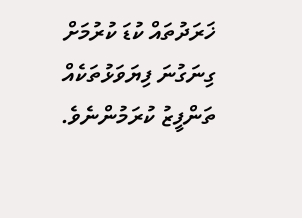ޚަރަދުތައް ކުޑަ ކުރުމަށް ގިނަގުނަ ފިޔަވަޅުތަކެއް ތަންފީޒު ކުރަމުންނެވެ.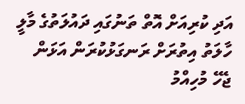އަދި ކުރިއަށް އޮތް ތަނުގައި ދައުލަތުގެ މާލީ ހާލަތު އިތުރަށް ރަނގަޅުކުރަން އަޅަން ޖެހޭ މުހިއްމު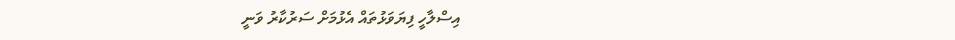އިސްލާހީ ފިޔަވަޅުތައް އެޅުމަށް ސަރުކާރު ވަނީ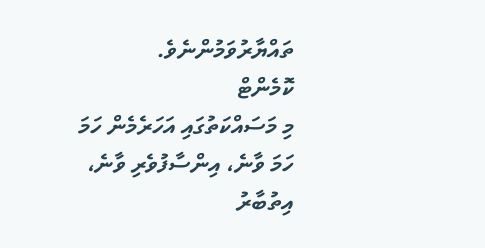ތައްޔާރުވަމުންނެވެ.
ކޮމެންޓް
މި މަސައްކަތުގައި އަހަރެމެން ހަމަ ހަމަ ވާނެ، އިންސާފުވެރި ވާނެ، އިތުބާރު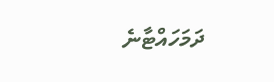ދަމަހައްޓާނެ